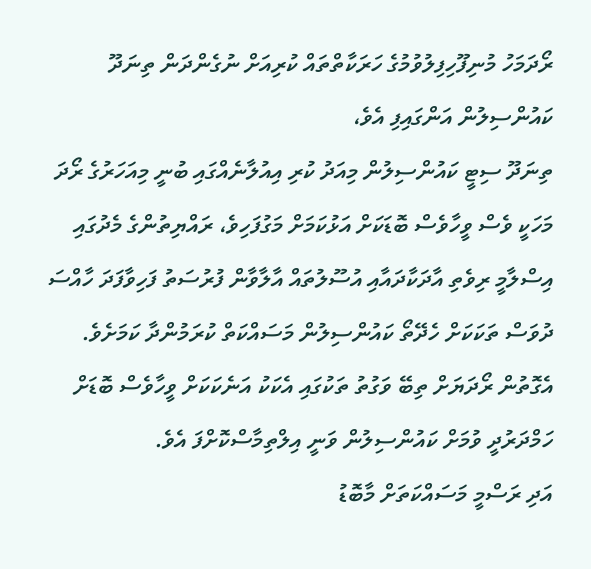ރޯދަމަހު މުނިފޫހިފިލުވުމުގެ ހަރަކާތްތައް ކުރިއަށް ނުގެންދަން ތިނަދޫ ކައުންސިލުން އަންގައިފި އެވެ،
ތިނަދޫ ސިޓީ ކައުންސިލުން މިއަދު ކުރި އިއުލާނެއްގައި ބުނީ މިއަހަރުގެ ރޯދަ މަހަކީ ވެސް ވީހާވެސް ބޮޑަކަށް އަޅުކަމަށް މަގުފަހިވެ، ރައްޔިތުންގެ މެދުގައި އިސްލާމީ ރިވެތި އާދަކާދައާއި އުސޫލުތައް އާލާވާން ފުރުސަތު ފަހިވާފަދަ ހާއްސަ ދުވަސް ތަކަކަށް ހެދޭތޯ ކައުންސިލުން މަސައްކަތް ކުރަމުންދާ ކަމަށެވެ.
އެގޮތުން ރޯދަޔަށް ތިބޭ ވަގުތު ތަކުގައި އެކަކު އަނެކަކަށް ވީހާވެސް ބޮޑަށް ހަމްދަރުދީ ވުމަށް ކައުންސިލުން ވަނީ އިލްތިމާސްކޮށްފަ އެވެ.
އަދި ރަސްމީ މަސައްކަތަށް މާބޮޑު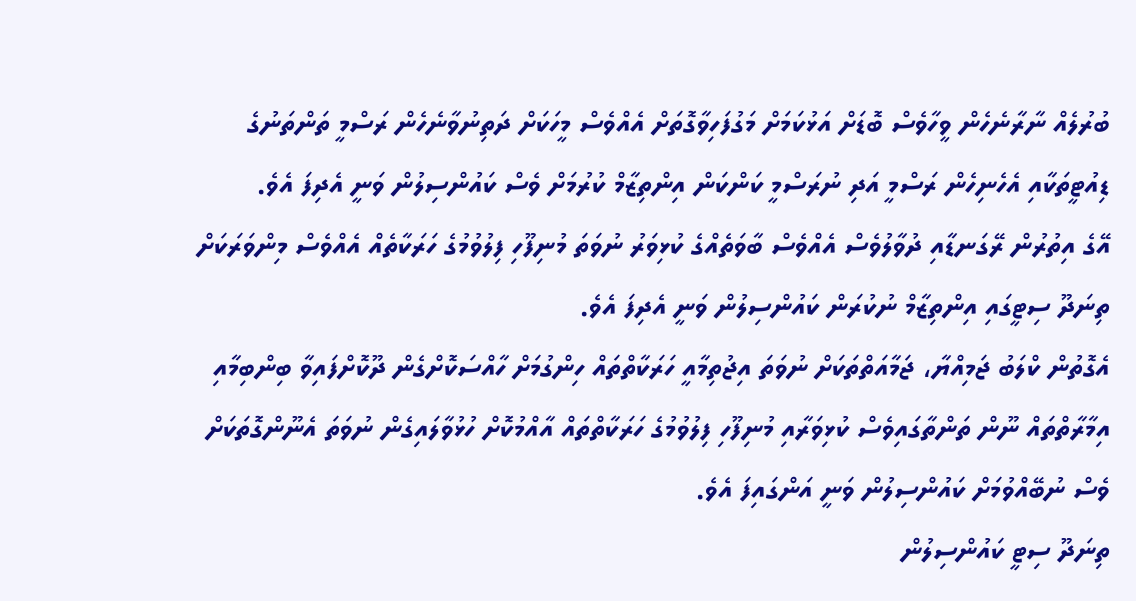ބުރުލެއް ނާރާނެހެން ވީހާވެސް ބޮޑަށް އަޅުކަމަށް މަގުފަހިވާގޮތަށް އެއްވެސް މީހަކަށް ދަތިނުވާނެހެން ރަސްމީ ތަންތަނުގެ ޑިއުޓީތަކާއި އެހެނިހެން ރަސްމީ އަދި ނުރަސްމީ ކަންކަން އިންތިޒާމް ކުރުމަށް ވެސް ކައުންސިލުން ވަނީ އެދިފަ އެވެ.
އޭގެ އިތުރުން ރޭގަނޑާއި ދުވާލުވެސް އެއްވެސް ބާވަތެއްގެ ކުޅިވަރު ނުވަތަ މުނިފޫހި ފިލުވުމުގެ ހަރަކާތެއް އެއްވެސް މިންވަރަކަށް ތިނަދޫ ސިޓީގައި އިންތިޒާމް ނުކުރަން ކައުންސިލުން ވަނީ އެދިފަ އެވެ.
އެގޮތުން ކްލަބު ޖަމިއްޔާ، ޖަމާއަތްތަކަށް ނުވަތަ އިޖުތިމާއީ ހަރަކާތްތައް ހިންގުމަށް ހާއްސަކޮށްގެން ދޫކޮށްފައިވާ ބިންބިމާއި އިމާރާތްތައް ނޫން ތަންތާގައިވެސް ކުޅިވަރާއި މުނިފޫހި ފިލުވުމުގެ ހަރަކާތްތައް އާއްމުކޮށް ހުޅުވާލައިގެން ނުވަތަ އެނޫންގޮތަކަށް ވެސް ނުބޭއްވުމަށް ކައުންސިލުން ވަނީ އަންގައިފަ އެވެ.
ތިނަދޫ ސިޓީ ކައުންސިލުން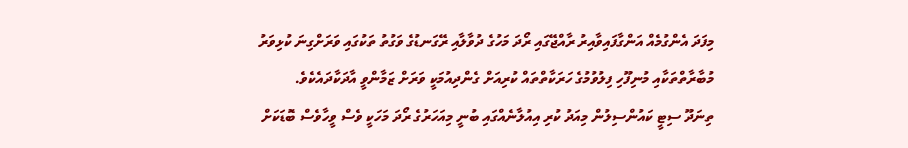މިފަދަ އެންގުމެއް އަންގާފައިވާއިރު ރާއްޖޭގައި ރޯދަ މަހުގެ ދުވާލާއި ރޭގަނޑުގެ ވަގުތު ތަކުގައި ވަރަށްގިނަ ކުޅިވަރު މުބާރާތްތަކާއި މުނިފޫހި ފިލުވުމުގެ ހަރަކާތްތައް ކުރިއަށް ގެންދިއުމަކީ ވަރަށް ޒަމާންވީ އާދަކާދައެކެވެ.
ތިނަދޫ ސިޓީ ކައުންސިލުން މިއަދު ކުރި އިއުލާނެއްގައި ބުނީ މިއަހަރުގެ ރޯދަ މަހަކީ ވެސް ވީހާވެސް ބޮޑަކަށް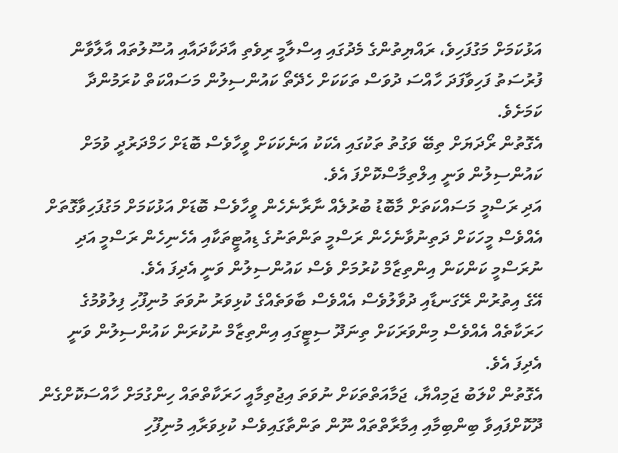އަޅުކަމަށް މަގުފަހިވެ، ރައްޔިތުންގެ މެދުގައި އިސްލާމީ ރިވެތި އާދަކާދައާއި އުސޫލުތައް އާލާވާން ފުރުސަތު ފަހިވާފަދަ ހާއްސަ ދުވަސް ތަކަކަށް ހެދޭތޯ ކައުންސިލުން މަސައްކަތް ކުރަމުންދާ ކަމަށެވެ.
އެގޮތުން ރޯދަޔަށް ތިބޭ ވަގުތު ތަކުގައި އެކަކު އަނެކަކަށް ވީހާވެސް ބޮޑަށް ހަމްދަރުދީ ވުމަށް ކައުންސިލުން ވަނީ އިލްތިމާސްކޮށްފަ އެވެ.
އަދި ރަސްމީ މަސައްކަތަށް މާބޮޑު ބުރުލެއް ނާރާނެހެން ވީހާވެސް ބޮޑަށް އަޅުކަމަށް މަގުފަހިވާގޮތަށް އެއްވެސް މީހަކަށް ދަތިނުވާނެހެން ރަސްމީ ތަންތަނުގެ ޑިއުޓީތަކާއި އެހެނިހެން ރަސްމީ އަދި ނުރަސްމީ ކަންކަން އިންތިޒާމް ކުރުމަށް ވެސް ކައުންސިލުން ވަނީ އެދިފަ އެވެ.
އޭގެ އިތުރުން ރޭގަނޑާއި ދުވާލުވެސް އެއްވެސް ބާވަތެއްގެ ކުޅިވަރު ނުވަތަ މުނިފޫހި ފިލުވުމުގެ ހަރަކާތެއް އެއްވެސް މިންވަރަކަށް ތިނަދޫ ސިޓީގައި އިންތިޒާމް ނުކުރަން ކައުންސިލުން ވަނީ އެދިފަ އެވެ.
އެގޮތުން ކްލަބު ޖަމިއްޔާ، ޖަމާއަތްތަކަށް ނުވަތަ އިޖުތިމާއީ ހަރަކާތްތައް ހިންގުމަށް ހާއްސަކޮށްގެން ދޫކޮށްފައިވާ ބިންބިމާއި އިމާރާތްތައް ނޫން ތަންތާގައިވެސް ކުޅިވަރާއި މުނިފޫހި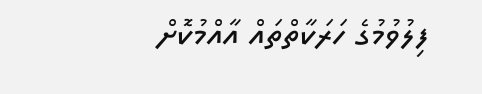ފިލުވުމުގެ ހަރަކާތްތައް އާއްމުކޮށް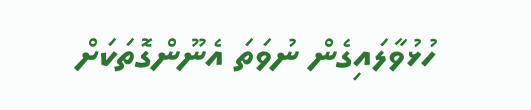ހުޅުވާލައިގެން ނުވަތަ އެނޫންގޮތަކަށް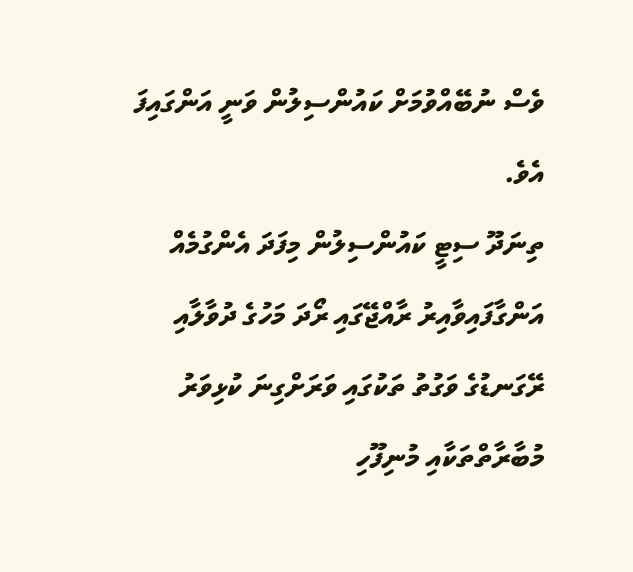ވެސް ނުބޭއްވުމަށް ކައުންސިލުން ވަނީ އަންގައިފަ އެވެ.
ތިނަދޫ ސިޓީ ކައުންސިލުން މިފަދަ އެންގުމެއް އަންގާފައިވާއިރު ރާއްޖޭގައި ރޯދަ މަހުގެ ދުވާލާއި ރޭގަނޑުގެ ވަގުތު ތަކުގައި ވަރަށްގިނަ ކުޅިވަރު މުބާރާތްތަކާއި މުނިފޫހި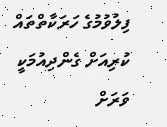ފިލުވުމުގެ ހަރަކާތްތައް ކުރިއަށް ގެންދިއުމަކީ ވަރަށް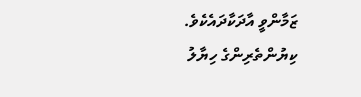ޒަމާންވީ އާދަކާދައެކެވެ.
ކިޔުންތެރިންގެ ހިޔާލު